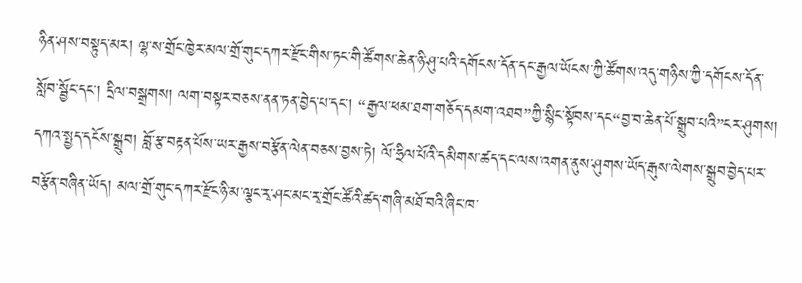ཉིན་ཤས་བསྟུད་མར། ལྷ་ས་གྲོང་ཁྱེར་མལ་གྲོ་གུང་དཀར་རྫོང་གིས་ཏང་གི་ཚོགས་ཆེན་ཉི་ཤུ་པའི་དགོངས་དོན་དང་རྒྱལ་ཡོངས་ཀྱི་ཚོགས་འདུ་གཉིས་ཀྱི་དགོངས་དོན་སློབ་སྦྱོང་དང་། དྲིལ་བསྒྲགས། ལག་བསྟར་བཅས་ནན་ཏན་བྱེད་པ་དང་། “རྒྱལ་ཕམ་ཐག་གཅོད་དམག་འཐབ”ཀྱི་སྙིང་སྟོབས་དང“བྱ་བ་ཆེན་པོ་སྒྲུབ་པའི”ངར་ཤུགས། དཀའ་སྤྱད་དངོས་སྒྲུབ། བློ་རྩ་བརྟན་པོས་ཡར་རྒྱས་བརྩོན་ལེན་བཅས་བྱས་ཏེ། ལོ་ཧྲིལ་པོའི་དམིགས་ཚད་དང་ལས་འགན་ནུས་ཤུགས་ཡོད་རྒུས་ལེགས་སྒྲུབ་བྱེད་པར་བརྩོན་བཞིན་ཡོད། མལ་གྲོ་གུང་དཀར་རྫོང་ཉི་མ་ལྕང་རྭ་ཤང་མང་རྭ་གྲོང་ཚོའི་ཚད་གཞི་མཐོ་བའི་ཞིང་ཁ་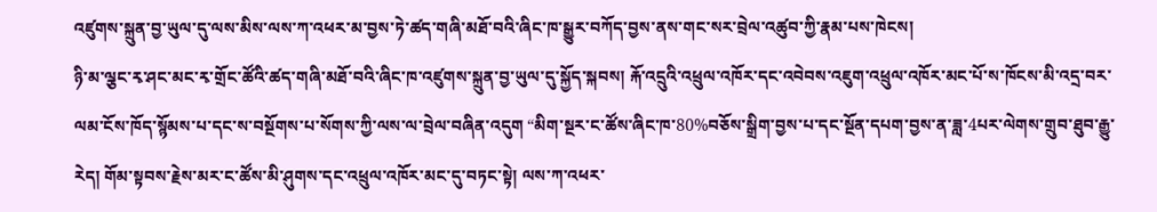འཛུགས་སྐྲུན་བྱ་ཡུལ་དུ་ལས་མིས་ལས་ཀ་འཕར་མ་བྱས་ཏེ་ཚད་གཞི་མཐོ་བའི་ཞིང་ཁ་སྒྱུར་བཀོད་བྱས་ནས་གང་སར་བྲེལ་འཚུབ་ཀྱི་རྣམ་པས་ཁེངས།
ཉི་མ་ལྕང་རྭ་ཤང་མང་རྭ་གྲོང་ཚོའི་ཚད་གཞི་མཐོ་བའི་ཞིང་ཁ་འཛུགས་སྐྲུན་བྱ་ཡུལ་དུ་སྐྱོད་སྐབས། རྐོ་འདྲུའི་འཕྲུལ་འཁོར་དང་འབེབས་འཇུག་འཕྲུལ་འཁོར་མང་པོ་ས་ཁོངས་མི་འདྲ་བར་ལམ་ངོས་ཁོད་སྙོམས་པ་དང་ས་བསྔོགས་པ་སོགས་ཀྱི་ལས་ལ་བྲེལ་བཞིན་འདུག “མིག་སྔར་ང་ཚོས་ཞིང་ཁ་80%བཅོས་སྒྲིག་བྱས་པ་དང་སྔོན་དཔག་བྱས་ན་ཟླ་4པར་ལེགས་གྲུབ་ཐུབ་རྒྱུ་རེད། གོམ་སྟབས་རྗེས་མར་ང་ཚོས་མི་ཤུགས་དང་འཕྲུལ་འཁོར་མང་དུ་བཏང་སྟེ། ལས་ཀ་འཕར་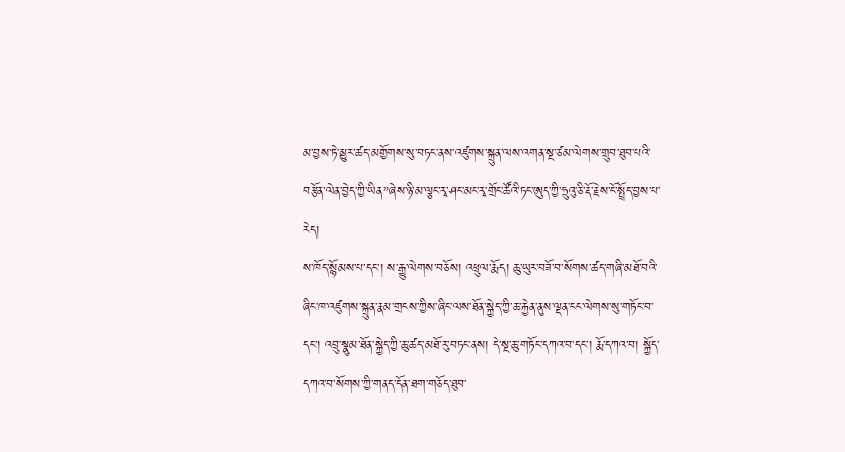མ་བྱས་ཏེ་མྱུར་ཚད་མགྱོགས་སུ་བཏང་ནས་འཛུགས་སྐྲུན་ལས་འགན་སྔ་ཙམ་ལེགས་གྲུབ་ཐུབ་པའི་བརྩོན་ལེན་བྱེད་ཀྱི་ཡིན”ཞེས་ཉི་མ་ལྕང་རྭ་ཤང་མང་རྭ་གྲོང་ཚོའི་ཏང་ཨུད་ཀྱི་ཧྲུའུ་ཅི་རྡོ་རྗེས་ངོ་སྤྲོད་བྱས་པ་རེད།
ས་ཁོད་སྙོམས་པ་དང་། ས་རྒྱུ་ལེགས་བཅོས། འཕྲུལ་རྨོད། ཆུ་ཡུར་བཟོ་བ་སོགས་ཚད་གཞི་མཐོ་བའི་ཞིང་ཁ་འཛུགས་སྐྲུན་རྣམ་གྲངས་ཀྱིས་ཞིང་ལས་ཐོན་སྐྱེད་ཀྱི་ཆ་རྐྱེན་ནུས་ལྡན་ངང་ལེགས་སུ་གཏོང་བ་དང་། འབྲུ་སྣུམ་ཐོན་སྐྱེད་ཀྱི་ཆུ་ཚད་མཐོ་རུ་བཏང་ནས། དེ་སྔ་ཆུ་གཏོང་དཀའ་བ་དང་། རྨོ་དཀའ་བ། སྐྱོད་དཀའ་བ་སོགས་ཀྱི་གནད་དོན་ཐག་གཅོད་ཐུབ་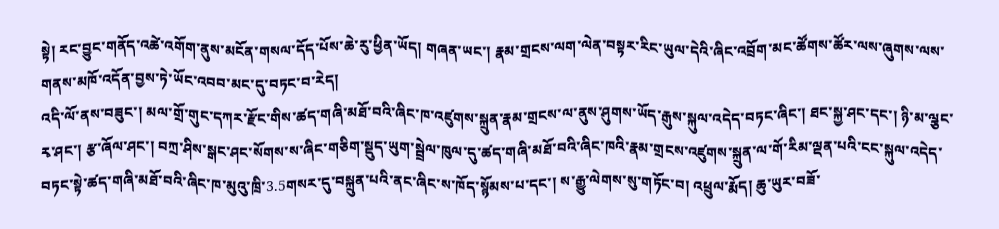སྟེ། རང་བྱུང་གནོད་འཚེ་འགོག་ནུས་མངོན་གསལ་དོད་པོས་ཆེ་རུ་ཕྱིན་ཡོད། གཞན་ཡང་། རྣམ་གྲངས་ལག་ལེན་བསྟར་རིང་ཡུལ་དེའི་ཞིང་འབྲོག་མང་ཚོགས་ཚོར་ལས་ཞུགས་ལས་གནས་མཁོ་འདོན་བྱས་ཏེ་ཡོང་འབབ་མང་དུ་བཏང་བ་རེད།
འདི་ལོ་ནས་བཟུང་། མལ་གྲོ་གུང་དཀར་རྫོང་གིས་ཚད་གཞི་མཐོ་བའི་ཞིང་ཁ་འཛུགས་སྐྲུན་རྣམ་གྲངས་ལ་ནུས་ཤུགས་ཡོད་རྒུས་སྐུལ་འདེད་བཏང་ཞིང་། ཐང་སྐྱ་ཤང་དང་། ཉི་མ་ལྕང་རྭ་ཤང་། རྩ་ཞོལ་ཤང་། བཀྲ་ཤིས་སྒང་ཤང་སོགས་ས་ཞིང་གཅིག་སྡུད་ཡུག་སྦྲེལ་ཁུལ་དུ་ཚད་གཞི་མཐོ་བའི་ཞིང་ཁའི་རྣམ་གྲངས་འཛུགས་སྐྲུན་ལ་གོ་རིམ་ལྡན་པའི་ངང་སྐུལ་འདེད་བཏང་སྟེ་ཚད་གཞི་མཐོ་བའི་ཞིང་ཁ་མུའུ་ཁྲི་3.5གསར་དུ་བསྐྲུན་པའི་ནང་ཞིང་ས་ཁོད་སྙོམས་པ་དང་། ས་རྒྱུ་ལེགས་སུ་གཏོང་བ། འཕྲུལ་རྨོད། ཆུ་ཡུར་བཟོ་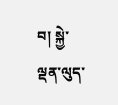བ། སྐྱེ་ལྡན་ལུད་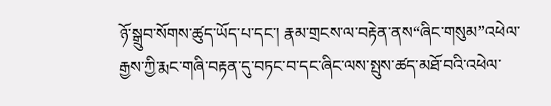ཉོ་སྒྲུབ་སོགས་ཚུད་ཡོད་པ་དང་། རྣམ་གྲངས་ལ་བརྟེན་ནས“ཞིང་གསུམ”འཕེལ་རྒྱས་ཀྱི་རྨང་གཞི་བརྟན་དུ་བཏང་བ་དང་ཞིང་ལས་སྤུས་ཚད་མཐོ་བའི་འཕེལ་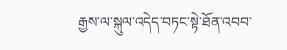རྒྱས་ལ་སྐུལ་འདེད་བཏང་སྟེ་ཐོན་འབབ་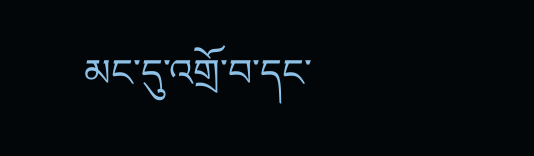མང་དུ་འགྲོ་བ་དང་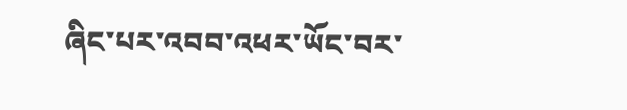ཞིང་པར་འབབ་འཕར་ཡོང་བར་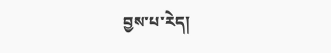བྱས་པ་རེད།